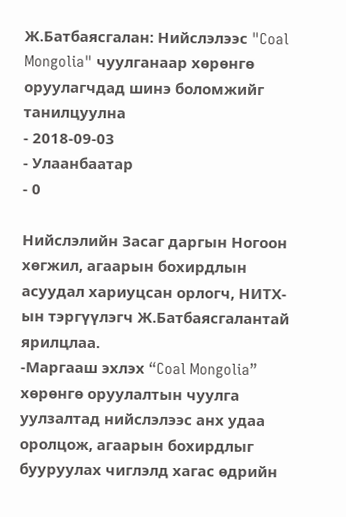Ж.Батбаясгалан: Нийслэлээс "Coal Mongolia" чуулганаар хөрөнгө оруулагчдад шинэ боломжийг танилцуулна
- 2018-09-03
- Улаанбаатар
- 0

Нийслэлийн Засаг даргын Ногоон хөгжил, агаарын бохирдлын асуудал хариуцсан орлогч, НИТХ-ын тэргүүлэгч Ж.Батбаясгалантай ярилцлаа.
-Маргааш эхлэх “Coal Mongolia” хөрөнгө оруулалтын чуулга уулзалтад нийслэлээс анх удаа оролцож, агаарын бохирдлыг бууруулах чиглэлд хагас өдрийн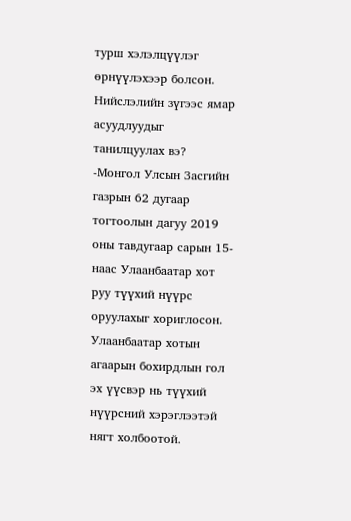турш хэлэлцүүлэг өрнүүлэхээр болсон. Нийслэлийн зүгээс ямар асуудлуудыг танилцуулах вэ?
-Монгол Улсын Засгийн газрын 62 дугаар тогтоолын дагуу 2019 оны тавдугаар сарын 15-наас Улаанбаатар хот руу түүхий нүүрс оруулахыг хориглосон. Улаанбаатар хотын агаарын бохирдлын гол эх үүсвэр нь түүхий нүүрсний хэрэглээтэй нягт холбоотой.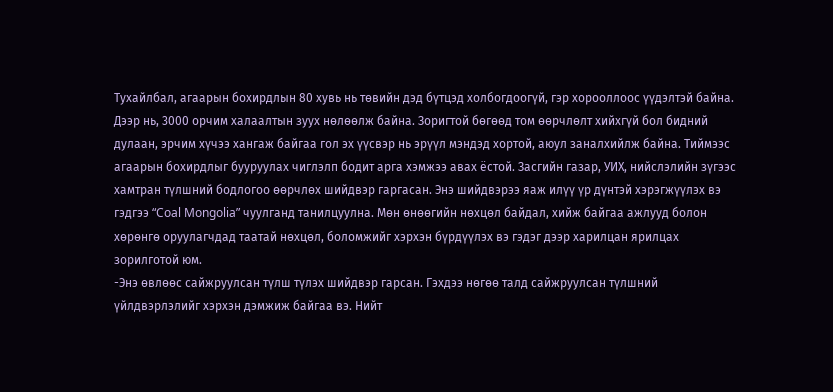Тухайлбал, агаарын бохирдлын 80 хувь нь төвийн дэд бүтцэд холбогдоогүй, гэр хорооллоос үүдэлтэй байна. Дээр нь, 3000 орчим халаалтын зуух нөлөөлж байна. Зоригтой бөгөөд том өөрчлөлт хийхгүй бол бидний дулаан, эрчим хүчээ хангаж байгаа гол эх үүсвэр нь эрүүл мэндэд хортой, аюул заналхийлж байна. Тиймээс агаарын бохирдлыг бууруулах чиглэлп бодит арга хэмжээ авах ёстой. Засгийн газар, УИХ, нийслэлийн зүгээс хамтран түлшний бодлогоо өөрчлөх шийдвэр гаргасан. Энэ шийдвэрээ яаж илүү үр дүнтэй хэрэгжүүлэх вэ гэдгээ “Coal Mongolia” чуулганд танилцуулна. Мөн өнөөгийн нөхцөл байдал, хийж байгаа ажлууд болон хөрөнгө оруулагчдад таатай нөхцөл, боломжийг хэрхэн бүрдүүлэх вэ гэдэг дээр харилцан ярилцах зорилготой юм.
-Энэ өвлөөс сайжруулсан түлш түлэх шийдвэр гарсан. Гэхдээ нөгөө талд сайжруулсан түлшний үйлдвэрлэлийг хэрхэн дэмжиж байгаа вэ. Нийт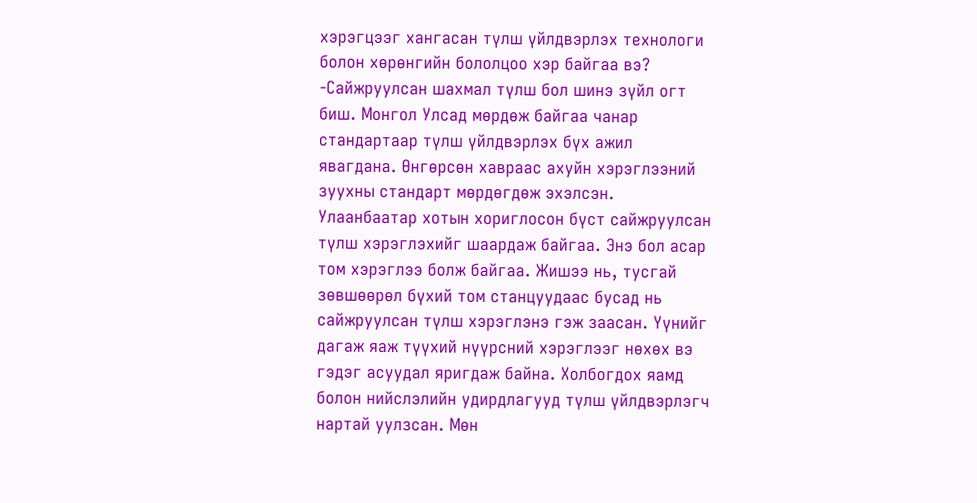хэрэгцээг хангасан түлш үйлдвэрлэх технологи болон хөрөнгийн бололцоо хэр байгаа вэ?
-Сайжруулсан шахмал түлш бол шинэ зүйл огт биш. Монгол Улсад мөрдөж байгаа чанар стандартаар түлш үйлдвэрлэх бүх ажил явагдана. Өнгөрсөн хавраас ахуйн хэрэглээний зуухны стандарт мөрдөгдөж эхэлсэн. Улаанбаатар хотын хориглосон бүст сайжруулсан түлш хэрэглэхийг шаардаж байгаа. Энэ бол асар том хэрэглээ болж байгаа. Жишээ нь, тусгай зөвшөөрөл бүхий том станцуудаас бусад нь сайжруулсан түлш хэрэглэнэ гэж заасан. Үүнийг дагаж яаж түүхий нүүрсний хэрэглээг нөхөх вэ гэдэг асуудал яригдаж байна. Холбогдох яамд болон нийслэлийн удирдлагууд түлш үйлдвэрлэгч нартай уулзсан. Мөн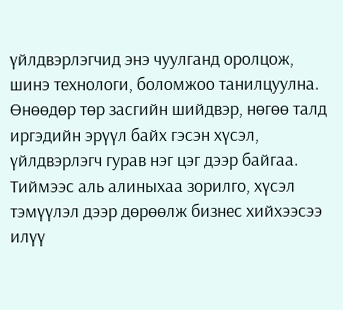үйлдвэрлэгчид энэ чуулганд оролцож, шинэ технологи, боломжоо танилцуулна.
Өнөөдөр төр засгийн шийдвэр, нөгөө талд иргэдийн эрүүл байх гэсэн хүсэл, үйлдвэрлэгч гурав нэг цэг дээр байгаа. Тиймээс аль алиныхаа зорилго, хүсэл тэмүүлэл дээр дөрөөлж бизнес хийхээсээ илүү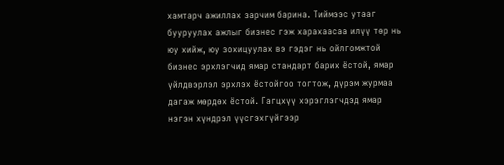хамтарч ажиллах зарчим барина. Тиймээс утааг бууруулах ажлыг бизнес гэж харахаасаа илүү төр нь юу хийж, юу зохицуулах вэ гэдэг нь ойлгомжтой бизнес эрхлэгчид ямар стандарт барих ёстой, ямар үйлдвэрлэл эрхлэх ёстойгоо тогтож, дүрэм журмаа дагаж мөрдөх ёстой. Гагцхүү хэрэглэгчдэд ямар нэгэн хүндрэл үүсгэхгүйгээр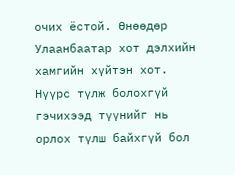очих ёстой. Өнөөдөр Улаанбаатар хот дэлхийн хамгийн хүйтэн хот. Нүүрс түлж болохгүй гэчихээд түүнийг нь орлох түлш байхгүй бол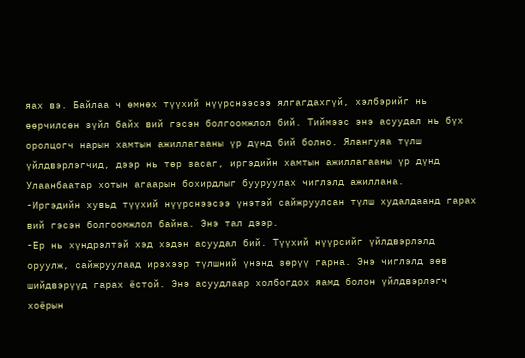яах вэ. Байлаа ч өмнөх түүхий нүүрснээсээ ялгагдахгүй, хэлбэрийг нь өөрчилсөн зүйл байх вий гэсэн болгоомжлол бий. Тиймээс энэ асуудал нь бүх оролцогч нарын хамтын ажиллагааны үр дүнд бий болно. Ялангуяа түлш үйлдвэрлэгчид, дээр нь төр засаг, иргэдийн хамтын ажиллагааны үр дүнд Улаанбаатар хотын агаарын бохирдлыг бууруулах чиглэлд ажиллана.
-Иргэдийн хувьд түүхий нүүрснээсээ үнэтэй сайжруулсан түлш худалдаанд гарах вий гэсэн болгоомжлол байна. Энэ тал дээр.
-Ер нь хүндрэлтэй хэд хэдэн асуудал бий. Түүхий нүүрсийг үйлдвэрлэлд оруулж, сайжруулаад ирэхээр түлшний үнэнд зөрүү гарна. Энэ чиглэлд зөв шийдвэрүүд гарах ёстой. Энэ асуудлаар холбогдох яамд болон үйлдвэрлэгч хоёрын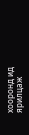хооронд ид ярилцаж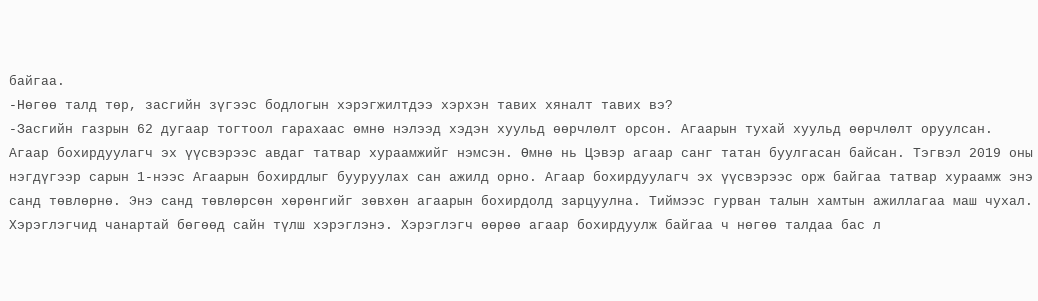байгаа.
-Нөгөө талд төр, засгийн зүгээс бодлогын хэрэгжилтдээ хэрхэн тавих хяналт тавих вэ?
-Засгийн газрын 62 дугаар тогтоол гарахаас өмнө нэлээд хэдэн хуульд өөрчлөлт орсон. Агаарын тухай хуульд өөрчлөлт оруулсан. Агаар бохирдуулагч эх үүсвэрээс авдаг татвар хураамжийг нэмсэн. Өмнө нь Цэвэр агаар санг татан буулгасан байсан. Тэгвэл 2019 оны нэгдүгээр сарын 1-нээс Агаарын бохирдлыг бууруулах сан ажилд орно. Агаар бохирдуулагч эх үүсвэрээс орж байгаа татвар хураамж энэ санд төвлөрнө. Энэ санд төвлөрсөн хөрөнгийг зөвхөн агаарын бохирдолд зарцуулна. Тиймээс гурван талын хамтын ажиллагаа маш чухал. Хэрэглэгчид чанартай бөгөөд сайн түлш хэрэглэнэ. Хэрэглэгч өөрөө агаар бохирдуулж байгаа ч нөгөө талдаа бас л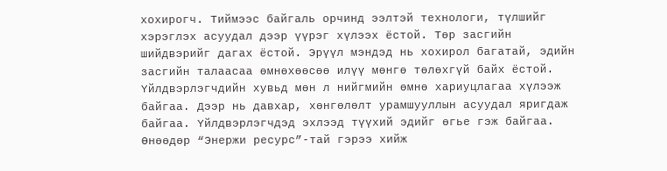хохирогч. Тиймээс байгаль орчинд ээлтэй технологи, түлшийг хэрэглэх асуудал дээр үүрэг хүлээх ёстой. Төр засгийн шийдвэрийг дагах ёстой. Эрүүл мэндэд нь хохирол багатай, эдийн засгийн талаасаа өмнөхөөсөө илүү мөнгө төлөхгүй байх ёстой. Үйлдвэрлэгчдийн хувьд мөн л нийгмийн өмнө хариуцлагаа хүлээж байгаа. Дээр нь давхар, хөнгөлөлт урамшууллын асуудал яригдаж байгаа. Үйлдвэрлэгчдэд эхлээд түүхий эдийг өгье гэж байгаа. Өнөөдөр “Энержи ресурс”-тай гэрээ хийж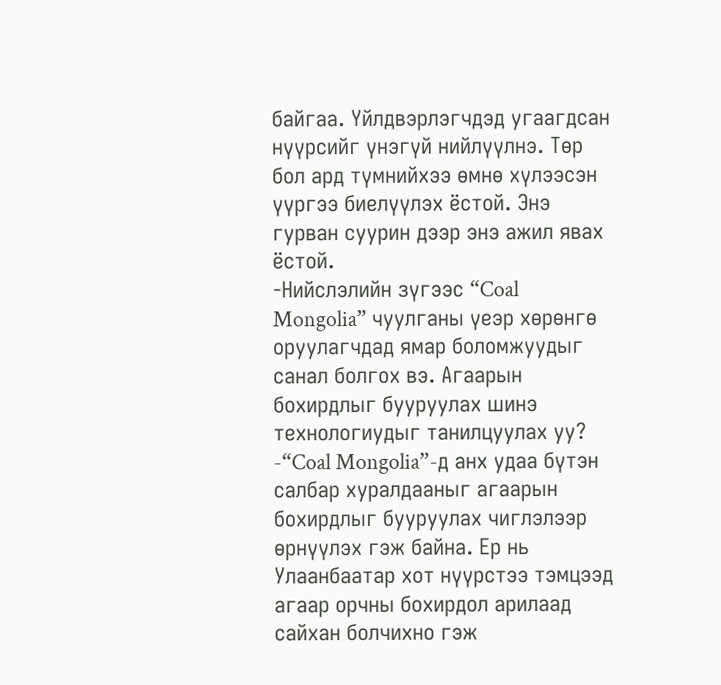байгаа. Үйлдвэрлэгчдэд угаагдсан нүүрсийг үнэгүй нийлүүлнэ. Төр бол ард түмнийхээ өмнө хүлээсэн үүргээ биелүүлэх ёстой. Энэ гурван суурин дээр энэ ажил явах ёстой.
-Нийслэлийн зүгээс “Coal Mongolia” чуулганы үеэр хөрөнгө оруулагчдад ямар боломжуудыг санал болгох вэ. Агаарын бохирдлыг бууруулах шинэ технологиудыг танилцуулах уу?
-“Coal Mongolia”-д анх удаа бүтэн салбар хуралдааныг агаарын бохирдлыг бууруулах чиглэлээр өрнүүлэх гэж байна. Ер нь Улаанбаатар хот нүүрстээ тэмцээд агаар орчны бохирдол арилаад сайхан болчихно гэж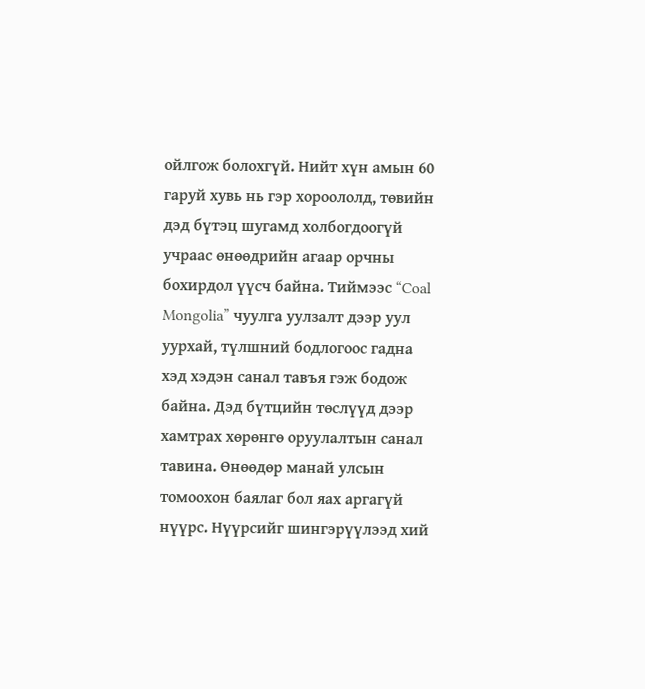ойлгож болохгүй. Нийт хүн амын 60 гаруй хувь нь гэр хороололд, төвийн дэд бүтэц шугамд холбогдоогүй учраас өнөөдрийн агаар орчны бохирдол үүсч байна. Тиймээс “Coal Mongolia” чуулга уулзалт дээр уул уурхай, түлшний бодлогоос гадна хэд хэдэн санал тавъя гэж бодож байна. Дэд бүтцийн төслүүд дээр хамтрах хөрөнгө оруулалтын санал тавина. Өнөөдөр манай улсын томоохон баялаг бол яах аргагүй нүүрс. Нүүрсийг шингэрүүлээд хий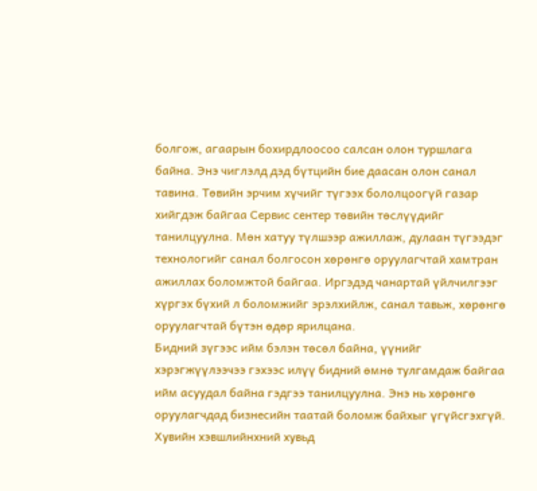болгож, агаарын бохирдлоосоо салсан олон туршлага байна. Энэ чиглэлд дэд бүтцийн бие даасан олон санал тавина. Төвийн эрчим хүчийг түгээх бололцоогүй газар хийгдэж байгаа Сервис сентер төвийн төслүүдийг танилцуулна. Мөн хатуу түлшээр ажиллаж, дулаан түгээдэг технологийг санал болгосон хөрөнгө оруулагчтай хамтран ажиллах боломжтой байгаа. Иргэдэд чанартай үйлчилгээг хүргэх бүхий л боломжийг эрэлхийлж, санал тавьж, хөрөнгө оруулагчтай бүтэн өдөр ярилцана.
Бидний зүгээс ийм бэлэн төсөл байна, үүнийг хэрэгжүүлээчээ гэхээс илүү бидний өмнө тулгамдаж байгаа ийм асуудал байна гэдгээ танилцуулна. Энэ нь хөрөнгө оруулагчдад бизнесийн таатай боломж байхыг үгүйсгэхгүй. Хувийн хэвшлийнхний хувьд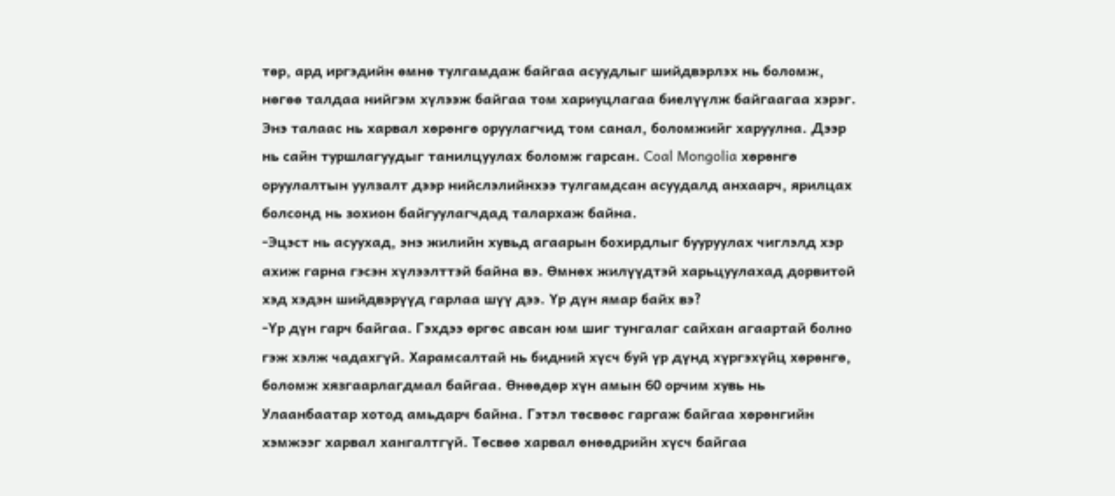төр, ард иргэдийн өмнө тулгамдаж байгаа асуудлыг шийдвэрлэх нь боломж, нөгөө талдаа нийгэм хүлээж байгаа том хариуцлагаа биелүүлж байгаагаа хэрэг. Энэ талаас нь харвал хөрөнгө оруулагчид том санал, боломжийг харуулна. Дээр нь сайн туршлагуудыг танилцуулах боломж гарсан. Coal Mongolia хөрөнгө оруулалтын уулзалт дээр нийслэлийнхээ тулгамдсан асуудалд анхаарч, ярилцах болсонд нь зохион байгуулагчдад талархаж байна.
-Эцэст нь асуухад, энэ жилийн хувьд агаарын бохирдлыг бууруулах чиглэлд хэр ахиж гарна гэсэн хүлээлттэй байна вэ. Өмнөх жилүүдтэй харьцуулахад дорвитой хэд хэдэн шийдвэрүүд гарлаа шүү дээ. Үр дүн ямар байх вэ?
-Үр дүн гарч байгаа. Гэхдээ өргөс авсан юм шиг тунгалаг сайхан агаартай болно гэж хэлж чадахгүй. Харамсалтай нь бидний хүсч буй үр дүнд хүргэхүйц хөрөнгө, боломж хязгаарлагдмал байгаа. Өнөөдөр хүн амын 60 орчим хувь нь Улаанбаатар хотод амьдарч байна. Гэтэл төсвөөс гаргаж байгаа хөрөнгийн хэмжээг харвал хангалтгүй. Төсвөө харвал өнөөдрийн хүсч байгаа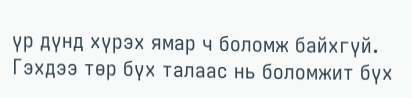үр дүнд хүрэх ямар ч боломж байхгүй. Гэхдээ төр бүх талаас нь боломжит бүх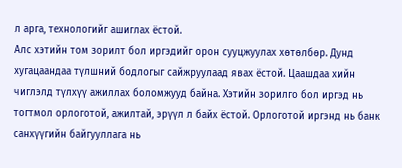л арга, технологийг ашиглах ёстой.
Алс хэтийн том зорилт бол иргэдийг орон сууцжуулах хөтөлбөр. Дунд хугацаандаа түлшний бодлогыг сайжруулаад явах ёстой. Цаашдаа хийн чиглэлд түлхүү ажиллах боломжууд байна. Хэтийн зорилго бол иргэд нь тогтмол орлоготой, ажилтай, эрүүл л байх ёстой. Орлоготой иргэнд нь банк санхүүгийн байгууллага нь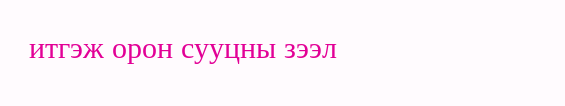итгэж орон сууцны зээл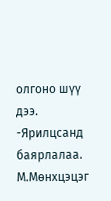олгоно шүү дээ.
-Ярилцсанд баярлалаа.
М.Мөнхцэцэг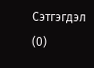Сэтгэгдэл (0)